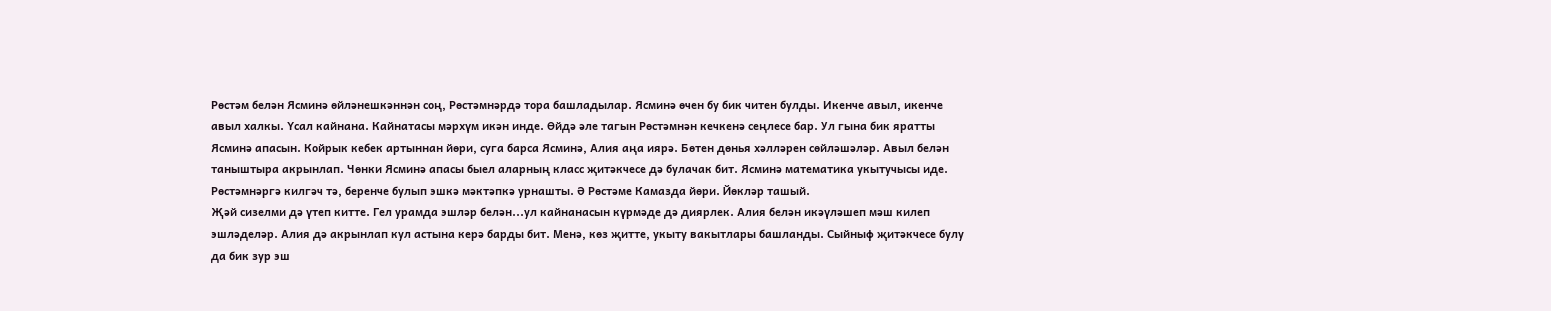Рөстәм белән Ясминә өйләнешкәннән соң, Рөстәмнәрдә тора башладылар. Ясминә өчен бу бик читен булды. Икенче авыл, икенче авыл халкы. Үсал кайнана. Кайнатасы мәрхүм икән инде. Өйдә әле тагын Рөстәмнән кечкенә сеңлесе бар. Ул гына бик яратты Ясминә апасын. Койрык кебек артыннан йөри, суга барса Ясминә, Алия аңа иярә. Бөтен дөнья хәлләрен сөйләшәләр. Авыл белән таныштыра акрынлап. Чөнки Ясминә апасы быел аларның класс җитәкчесе дә булачак бит. Ясминә математика укытучысы иде. Рөстәмнәргә килгәч тә, беренче булып эшкә мәктәпкә урнашты. Ә Рөстәме Камазда йөри. Йөкләр ташый.
Җәй сизелми дә үтеп китте. Гел урамда эшләр белән...ул кайнанасын күрмәде дә диярлек. Алия белән икәүләшеп мәш килеп эшләделәр. Алия дә акрынлап кул астына керә барды бит. Менә, көз җитте, укыту вакытлары башланды. Сыйныф җитәкчесе булу да бик зур эш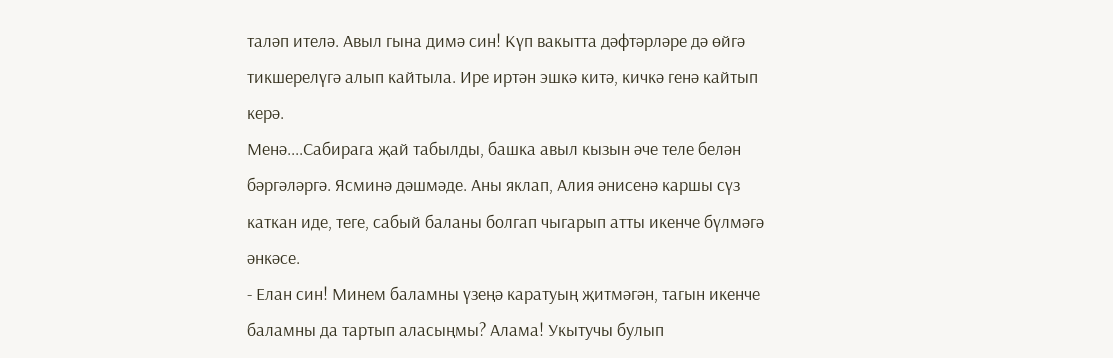таләп ителә. Авыл гына димә син! Күп вакытта дәфтәрләре дә өйгә тикшерелүгә алып кайтыла. Ире иртән эшкә китә, кичкә генә кайтып керә.
Менә....Сабирага җай табылды, башка авыл кызын әче теле белән бәргәләргә. Ясминә дәшмәде. Аны яклап, Алия әнисенә каршы сүз каткан иде, теге, сабый баланы болгап чыгарып атты икенче бүлмәгә әнкәсе.
- Елан син! Минем баламны үзеңә каратуың җитмәгән, тагын икенче баламны да тартып аласыңмы? Алама! Укытучы булып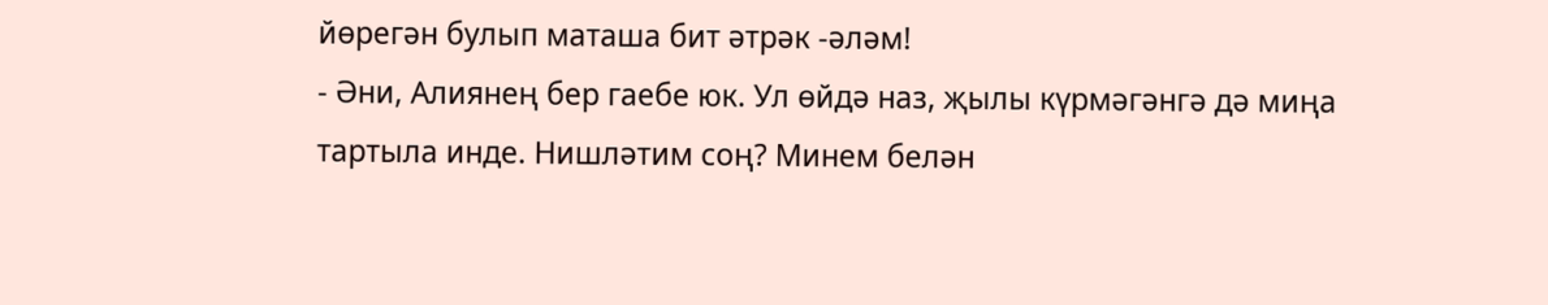йөрегән булып маташа бит әтрәк -әләм!
- Әни, Алиянең бер гаебе юк. Ул өйдә наз, җылы күрмәгәнгә дә миңа тартыла инде. Нишләтим соң? Минем белән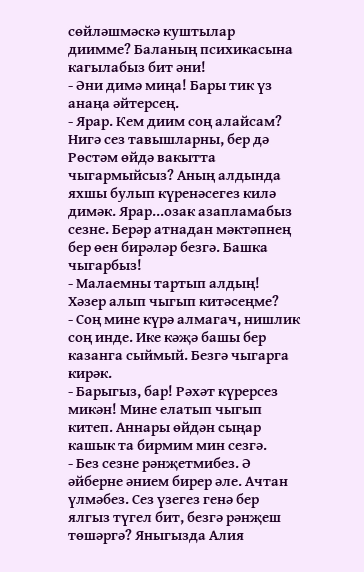сөйләшмәскә куштылар диимме? Баланың психикасына кагылабыз бит әни!
- Әни димә миңа! Бары тик үз анаңа әйтерсең.
- Ярар. Кем диим соң алайсам? Нигә сез тавышларны, бер дә Рөстәм өйдә вакытта чыгармыйсыз? Аның алдында яхшы булып күренәсегез килә димәк. Ярар...озак азапламабыз сезне. Берәр атнадан мәктәпнең бер өен бирәләр безгә. Башка чыгарбыз!
- Малаемны тартып алдың! Хәзер алып чыгып китәсеңме?
- Соң мине күрә алмагач, нишлик соң инде. Ике кәҗә башы бер казанга сыймый. Безгә чыгарга кирәк.
- Барыгыз, бар! Рәхәт күрерсез микән! Мине елатып чыгып китеп. Аннары өйдән сыңар кашык та бирмим мин сезгә.
- Без сезне рәнҗетмибез. Ә әйберне әнием бирер әле. Ачтан үлмәбез. Сез үзегез генә бер ялгыз түгел бит, безгә рәнҗеш төшәргә? Яныгызда Алия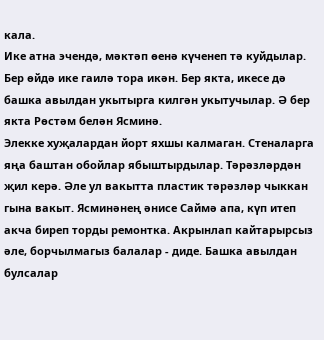кала.
Ике атна эчендә, мәктәп өенә күченеп тә куйдылар. Бер өйдә ике гаилә тора икән. Бер якта, икесе дә башка авылдан укытырга килгән укытучылар. Ә бер якта Рөстәм белән Ясминә.
Элекке хуҗалардан йорт яхшы калмаган. Стеналарга яңа баштан обойлар ябыштырдылар. Тәрәзләрдән җил керә. Әле ул вакытта пластик тәрәзләр чыккан гына вакыт. Ясминәнең әнисе Саймә апа, күп итеп акча биреп торды ремонтка. Акрынлап кайтарырсыз әле, борчылмагыз балалар - диде. Башка авылдан булсалар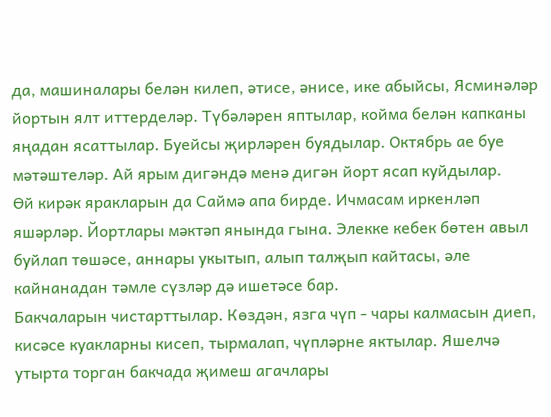да, машиналары белән килеп, әтисе, әнисе, ике абыйсы, Ясминәләр йортын ялт иттерделәр. Түбәләрен яптылар, койма белән капканы яңадан ясаттылар. Буейсы җирләрен буядылар. Октябрь ае буе мәтәштеләр. Ай ярым дигәндә менә дигән йорт ясап куйдылар.
Өй кирәк яракларын да Саймә апа бирде. Ичмасам иркенләп яшәрләр. Йортлары мәктәп янында гына. Элекке кебек бөтен авыл буйлап төшәсе, аннары укытып, алып талҗып кайтасы, әле кайнанадан тәмле сүзләр дә ишетәсе бар.
Бакчаларын чистарттылар. Көздән, язга чүп - чары калмасын диеп, кисәсе куакларны кисеп, тырмалап, чүпләрне яктылар. Яшелчә утырта торган бакчада җимеш агачлары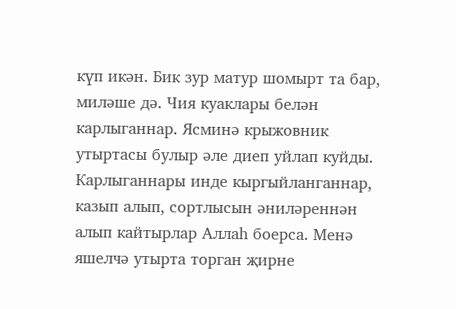күп икән. Бик зур матур шомырт та бар, миләше дә. Чия куаклары белән карлыганнар. Ясминә крыжовник утыртасы булыр әле диеп уйлап куйды. Карлыганнары инде кыргыйланганнар, казып алып, сортлысын әниләреннән алып кайтырлар Аллаһ боерса. Менә яшелчә утырта торган җирне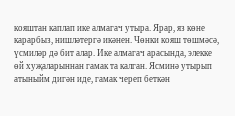кояштан каплап ике алмагач утыра. Ярар, яз көне карарбыз, нишләтергә икәнен. Чөнки кояш төшмәсә, үсмиләр дә бит алар. Ике алмагач арасында, элекке өй хуҗаларыннан гамак та калган. Ясминә утырып атыныйм дигән иде, гамак череп беткән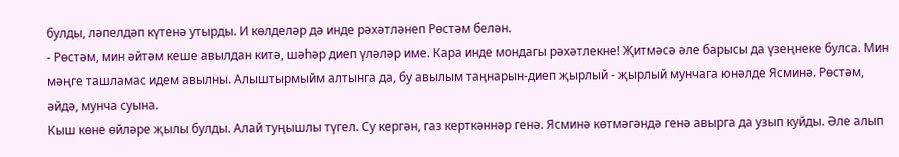булды, ләпелдәп күтенә утырды. И көлделәр дә инде рәхәтләнеп Рөстәм белән.
- Рөстәм, мин әйтәм кеше авылдан китә, шәһәр диеп үләләр име. Кара инде мондагы рәхәтлекне! Җитмәсә әле барысы да үзеңнеке булса. Мин мәңге ташламас идем авылны. Алыштырмыйм алтынга да, бу авылым таңнарын-диеп җырлый - җырлый мунчага юнәлде Ясминә. Рөстәм, әйдә, мунча суына.
Кыш көне өйләре җылы булды. Алай туңышлы түгел. Су кергән, газ керткәннәр генә. Ясминә көтмәгәндә генә авырга да узып куйды. Әле алып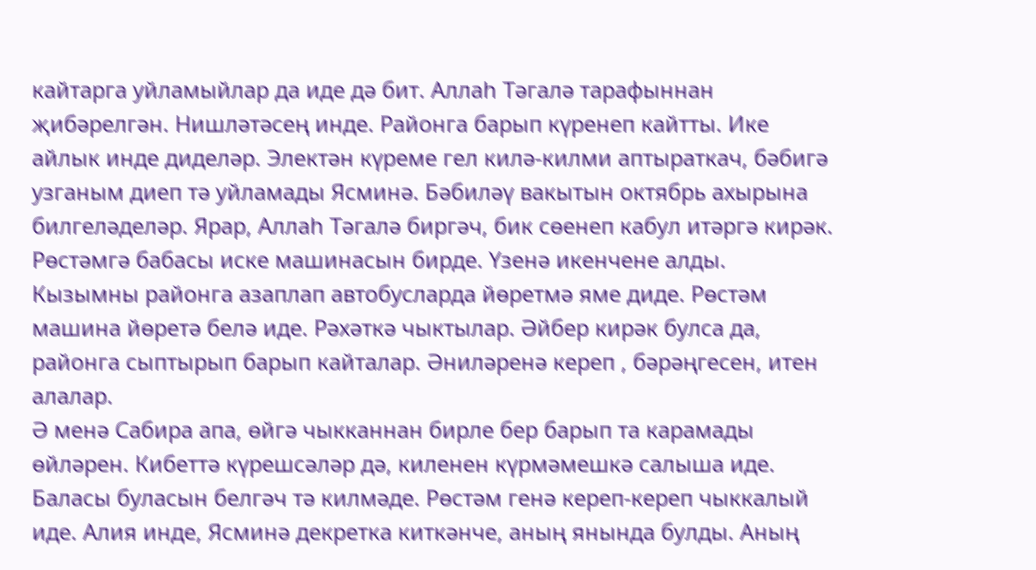кайтарга уйламыйлар да иде дә бит. Аллаһ Тәгалә тарафыннан җибәрелгән. Нишләтәсең инде. Районга барып күренеп кайтты. Ике айлык инде диделәр. Электән күреме гел килә-килми аптыраткач, бәбигә узганым диеп тә уйламады Ясминә. Бәбиләү вакытын октябрь ахырына билгеләделәр. Ярар, Аллаһ Тәгалә биргәч, бик сөенеп кабул итәргә кирәк.
Рөстәмгә бабасы иске машинасын бирде. Үзенә икенчене алды. Кызымны районга азаплап автобусларда йөретмә яме диде. Рөстәм машина йөретә белә иде. Рәхәткә чыктылар. Әйбер кирәк булса да, районга сыптырып барып кайталар. Әниләренә кереп , бәрәңгесен, итен алалар.
Ә менә Сабира апа, өйгә чыкканнан бирле бер барып та карамады өйләрен. Кибеттә күрешсәләр дә, киленен күрмәмешкә салыша иде. Баласы буласын белгәч тә килмәде. Рөстәм генә кереп-кереп чыккалый иде. Алия инде, Ясминә декретка киткәнче, аның янында булды. Аның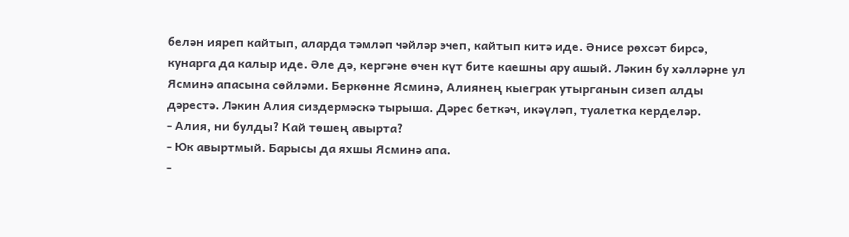белән ияреп кайтып, аларда тәмләп чәйләр эчеп, кайтып китә иде. Әнисе рөхсәт бирсә, кунарга да калыр иде. Әле дә, кергәне өчен күт бите каешны ару ашый. Ләкин бу хәлләрне ул Ясминә апасына сөйләми. Беркөнне Ясминә, Алиянең кыеграк утырганын сизеп алды дәрестә. Ләкин Алия сиздермәскә тырыша. Дәрес беткәч, икәүләп, туалетка керделәр.
- Алия, ни булды? Кай төшең авырта?
- Юк авыртмый. Барысы да яхшы Ясминә апа.
-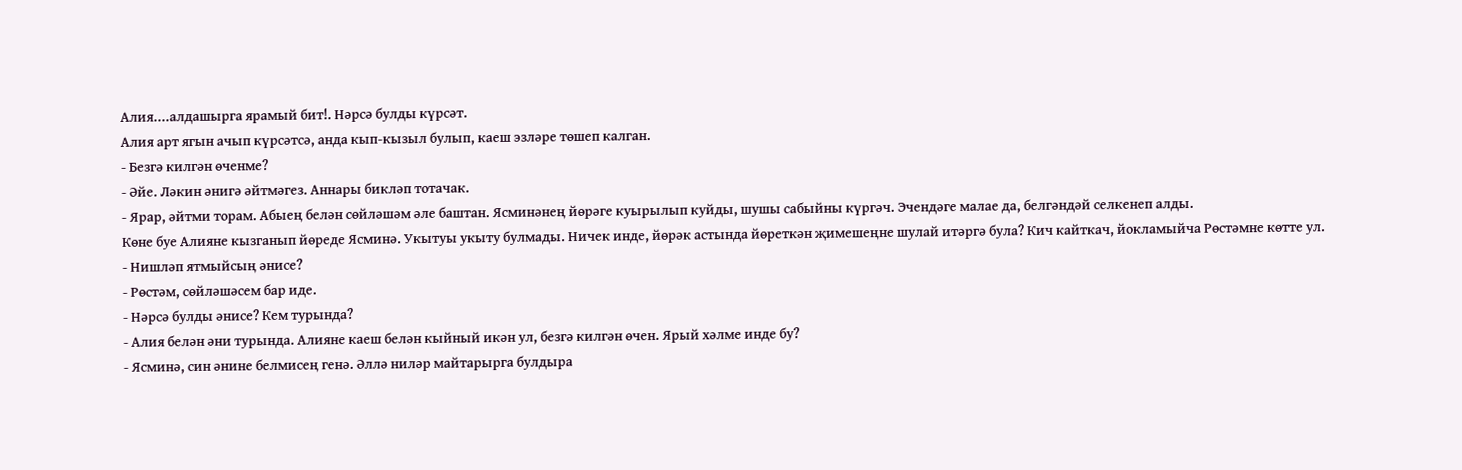Алия....алдашырга ярамый бит!. Нәрсә булды күрсәт.
Алия арт ягын ачып күрсәтсә, анда кып-кызыл булып, каеш эзләре төшеп калган.
- Безгә килгән өченме?
- Әйе. Ләкин әнигә әйтмәгез. Аннары бикләп тотачак.
- Ярар, әйтми торам. Абыең белән сөйләшәм әле баштан. Ясминәнең йөрәге куырылып куйды, шушы сабыйны күргәч. Эчендәге малае да, белгәндәй селкенеп алды.
Көне буе Алияне кызганып йөреде Ясминә. Укытуы укыту булмады. Ничек инде, йөрәк астында йөреткән җимешеңне шулай итәргә була? Кич кайткач, йокламыйча Рөстәмне көтте ул.
- Нишләп ятмыйсың әнисе?
- Рөстәм, сөйләшәсем бар иде.
- Нәрсә булды әнисе? Кем турында?
- Алия белән әни турында. Алияне каеш белән кыйный икән ул, безгә килгән өчен. Ярый хәлме инде бу?
- Ясминә, син әнине белмисең генә. Әллә ниләр майтарырга булдыра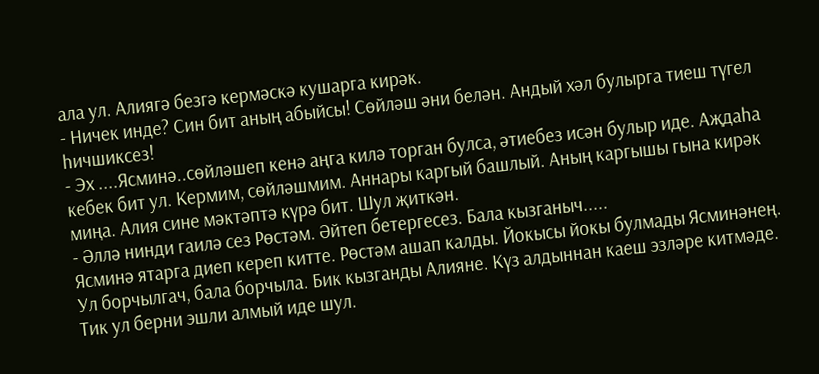ала ул. Алиягә безгә кермәскә кушарга кирәк.
- Ничек инде? Син бит аның абыйсы! Сөйләш әни белән. Андый хәл булырга тиеш түгел һичшиксез!
- Эх ....Ясминә..сөйләшеп кенә аңга килә торган булса, әтиебез исән булыр иде. Аҗдаһа кебек бит ул. Кермим, сөйләшмим. Аннары каргый башлый. Аның каргышы гына кирәк миңа. Алия сине мәктәптә күрә бит. Шул җиткән.
- Әллә нинди гаилә сез Рөстәм. Әйтеп бетергесез. Бала кызганыч.....
Ясминә ятарга диеп кереп китте. Рөстәм ашап калды. Йокысы йокы булмады Ясминәнең. Ул борчылгач, бала борчыла. Бик кызганды Алияне. Күз алдыннан каеш эзләре китмәде. Тик ул берни эшли алмый иде шул.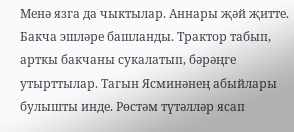Менә язга да чыктылар. Аннары җәй җитте. Бакча эшләре башланды. Трактор табып, арткы бакчаны сукалатып, бәрәңге утырттылар. Тагын Ясминәнең абыйлары булышты инде. Рөстәм түтәлләр ясап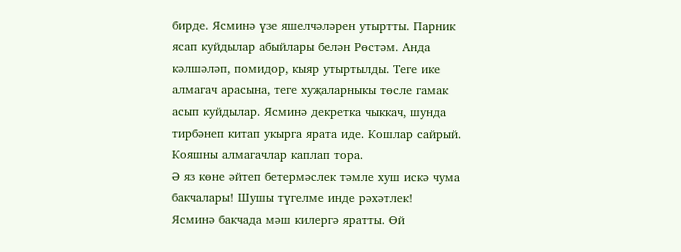бирде. Ясминә үзе яшелчәләрен утыртты. Парник ясап куйдылар абыйлары белән Рөстәм. Анда кәлшәләп, помидор, кыяр утыртылды. Теге ике алмагач арасына, теге хуҗаларныкы төсле гамак асып куйдылар. Ясминә декретка чыккач, шунда тирбәнеп китап укырга ярата иде. Кошлар сайрый. Кояшны алмагачлар каплап тора.
Ә яз көне әйтеп бетермәслек тәмле хуш искә чума бакчалары! Шушы түгелме инде рәхәтлек!
Ясминә бакчада мәш килергә яратты. Өй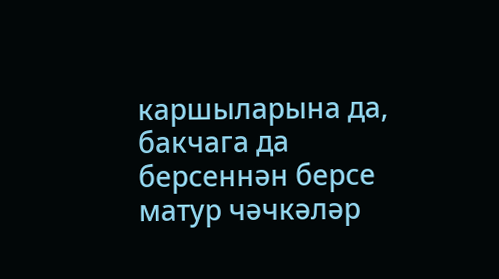каршыларына да, бакчага да берсеннән берсе матур чәчкәләр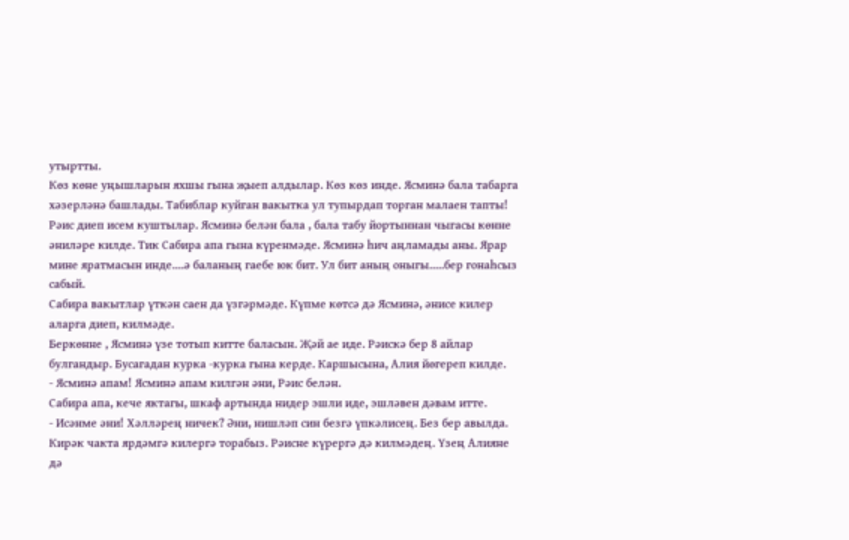утыртты.
Көз көне уңышларын яхшы гына җыеп алдылар. Көз көз инде. Ясминә бала табарга хәзерләнә башлады. Табиблар куйган вакытка ул тупырдап торган малаен тапты! Рәис диеп исем куштылар. Ясминә белән бала , бала табу йортыннан чыгасы көнне әниләре килде. Тик Сабира апа гына күренмәде. Ясминә һич аңламады аны. Ярар мине яратмасын инде....ә баланың гаебе юк бит. Ул бит аның оныгы.....бер гонаһсыз сабый.
Сабира вакытлар үткән саен да үзгәрмәде. Күпме көтсә дә Ясминә, әнисе килер аларга диеп, килмәде.
Беркөнне , Ясминә үзе тотып китте баласын. Җәй ае иде. Рәискә бер 8 айлар булгандыр. Бусагадан курка -курка гына керде. Каршысына, Алия йөгереп килде.
- Ясминә апам! Ясминә апам килгән әни, Рәис белән.
Сабира апа, кече яктагы, шкаф артында нидер эшли иде, эшләвен дәвам итте.
- Исәнме әни! Хәлләрең ничек? Әни, нишләп син безгә үпкәлисең. Без бер авылда. Кирәк чакта ярдәмгә килергә торабыз. Рәисне күрергә дә килмәдең. Үзең Алияне дә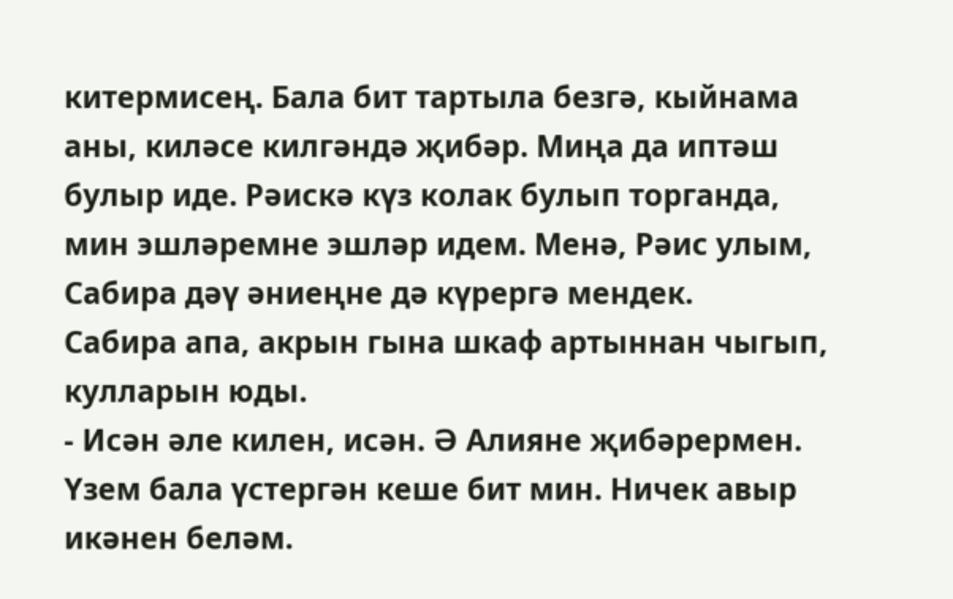китермисең. Бала бит тартыла безгә, кыйнама аны, киләсе килгәндә җибәр. Миңа да иптәш булыр иде. Рәискә күз колак булып торганда, мин эшләремне эшләр идем. Менә, Рәис улым, Сабира дәү әниеңне дә күрергә мендек.
Сабира апа, акрын гына шкаф артыннан чыгып, кулларын юды.
- Исән әле килен, исән. Ә Алияне җибәрермен. Үзем бала үстергән кеше бит мин. Ничек авыр икәнен беләм.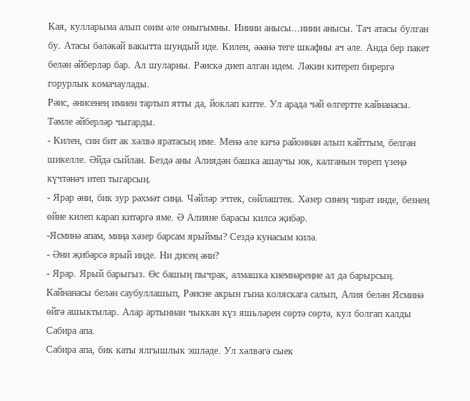Кая, кулларыма алып сөим әле оныгымны. Иииии анысы...ииии анысы. Тач атасы булган бу. Атасы бәләкәй вакытта шундый иде. Килен, әәәнә теге шкафны ач әле. Анда бер пакет белән әйберләр бар. Ал шуларны. Рәискә диеп алган идем. Ләкин китереп бирергә горурлык комачаулады.
Рәис, әнисенең имиен тартып ятты да, йоклап китте. Ул арада чәй өлгертте кайнанасы. Тәмле әйберләр чыгарды.
- Килен, син бит ак хәлвә яратасың име. Менә әле кичә районнан алып кайттым, белгән шикелле. Әйдә сыйлан. Бездә аны Алиядән башка ашаучы юк, калганын төреп үзеңә күчтәнәч итеп тыгарсың.
- Ярар әни, бик зур рәхмәт сиңа. Чәйләр эчтек, сөйләштек. Хәзер синең чират инде, безнең өйне килеп карап китәргә яме. Ә Алияне барасы килсә җибәр.
-Ясминә апам, миңа хәзер барсам ярыймы? Сездә кунасым килә.
- Әни җибәрсә ярый инде. Ни дисең әни?
- Ярар. Ярый барыгыз. Өс башың пычрак, алмашка киемнәреңне ал да барырсың.
Кайнанасы белән саубуллашып, Рәисне акрын гына коляскага салып, Алия белән Ясминә өйгә ашыктылар. Алар артыннан чыккан күз яшьләрен сөртә сөртә, кул болгап калды Сабира апа.
Сабира апа, бик каты ялгышлык эшләде. Ул хәлвәгә сыек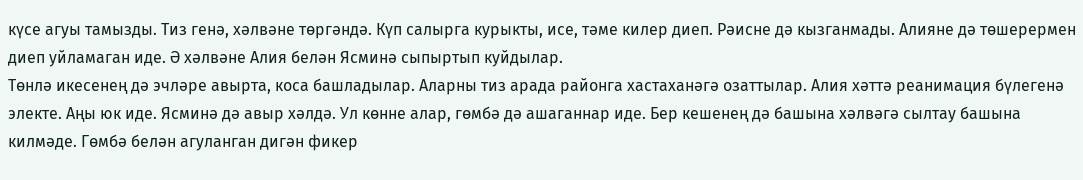күсе агуы тамызды. Тиз генә, хәлвәне төргәндә. Күп салырга курыкты, исе, тәме килер диеп. Рәисне дә кызганмады. Алияне дә төшерермен диеп уйламаган иде. Ә хәлвәне Алия белән Ясминә сыпыртып куйдылар.
Төнлә икесенең дә эчләре авырта, коса башладылар. Аларны тиз арада районга хастаханәгә озаттылар. Алия хәттә реанимация бүлегенә электе. Аңы юк иде. Ясминә дә авыр хәлдә. Ул көнне алар, гөмбә дә ашаганнар иде. Бер кешенең дә башына хәлвәгә сылтау башына килмәде. Гөмбә белән агуланган дигән фикер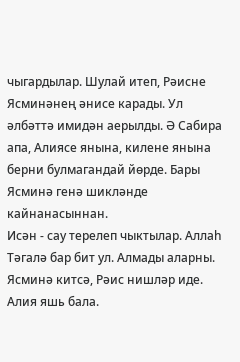чыгардылар. Шулай итеп, Рәисне Ясминәнең әнисе карады. Ул әлбәттә имидән аерылды. Ә Сабира апа, Алиясе янына, килене янына берни булмагандай йөрде. Бары Ясминә генә шикләнде кайнанасыннан.
Исән - сау терелеп чыктылар. Аллаһ Тәгалә бар бит ул. Алмады аларны. Ясминә китсә, Рәис нишләр иде. Алия яшь бала.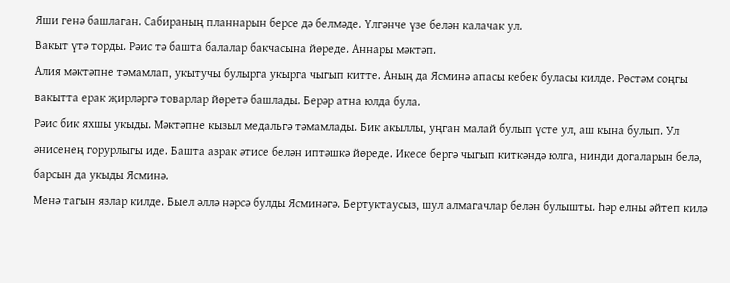Яши генә башлаган. Сабираның планнарын берсе дә белмәде. Үлгәнче үзе белән калачак ул.
Вакыт үтә торды. Рәис тә башта балалар бакчасына йөреде. Аннары мәктәп.
Алия мәктәпне тәмамлап, укытучы булырга укырга чыгып китте. Аның да Ясминә апасы кебек буласы килде. Рөстәм соңгы вакытта ерак җирләргә товарлар йөретә башлады. Берәр атна юлда була.
Рәис бик яхшы укыды. Мәктәпне кызыл медальгә тәмамлады. Бик акыллы, уңган малай булып үсте ул, аш кына булып. Ул әнисенең горурлыгы иде. Башта азрак әтисе белән иптәшкә йөреде. Икесе бергә чыгып киткәндә юлга, нинди догаларын белә, барсын да укыды Ясминә.
Менә тагын язлар килде. Быел әллә нәрсә булды Ясминәгә. Бертуктаусыз, шул алмагачлар белән булышты. Һәр елны әйтеп килә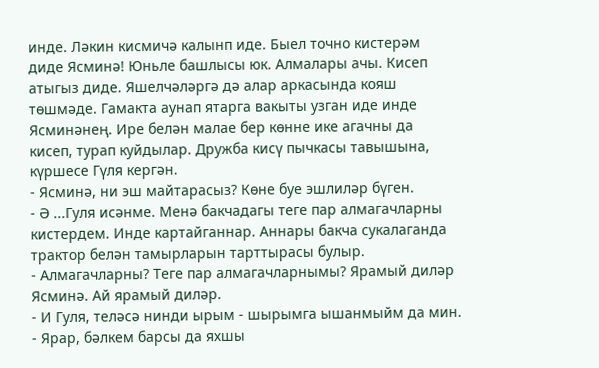инде. Ләкин кисмичә калынп иде. Быел точно кистерәм диде Ясминә! Юньле башлысы юк. Алмалары ачы. Кисеп атыгыз диде. Яшелчәләргә дә алар аркасында кояш төшмәде. Гамакта аунап ятарга вакыты узган иде инде Ясминәнең. Ире белән малае бер көнне ике агачны да кисеп, турап куйдылар. Дружба кисү пычкасы тавышына, күршесе Гүля кергән.
- Ясминә, ни эш майтарасыз? Көне буе эшлиләр бүген.
- Ә ...Гуля исәнме. Менә бакчадагы теге пар алмагачларны кистердем. Инде картайганнар. Аннары бакча сукалаганда трактор белән тамырларын тарттырасы булыр.
- Алмагачларны? Теге пар алмагачларнымы? Ярамый диләр Ясминә. Ай ярамый диләр.
- И Гуля, теләсә нинди ырым - шырымга ышанмыйм да мин.
- Ярар, бәлкем барсы да яхшы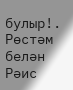булыр!.
Рөстәм белән Рәис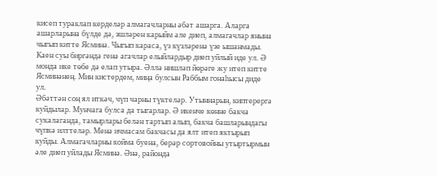кисеп тураклап керделәр алмагачларны әбәт ашарга. Аларга ашарларына бүлде дә, эшләрен карыйм әле диеп, алмагачлар янына чыгып китте Ясминә. Чыгып караса, үз күзләренә үзе ышанмады. Каен суы биргәндә генә агачлар елыйлардыр диеп уйлый иде ул. Ә монда ике төбе дә елап утыра. Әллә нишләп йөрәге жу итеп китте Ясминәнең. Мин кистердем, миңа булсын Раббым гонаһысы диде ул.
Әбәттән соң ял иткәч, чүп чарны түктеләр. Утыннарын, киптерергә куйдылар. Мунчага булса да тыгарлар. Ә икенче көнне бакча сукалаганда, тамырлары белән тартып алып, бакча башларындагы чүпкә илттеләр. Менә ичмасам бакчасы да ялт итеп яктырып куйды. Алмагачларны койма буена, берәр сортовойны утыртырмын әле диеп уйлады Ясминә. Әнә, районда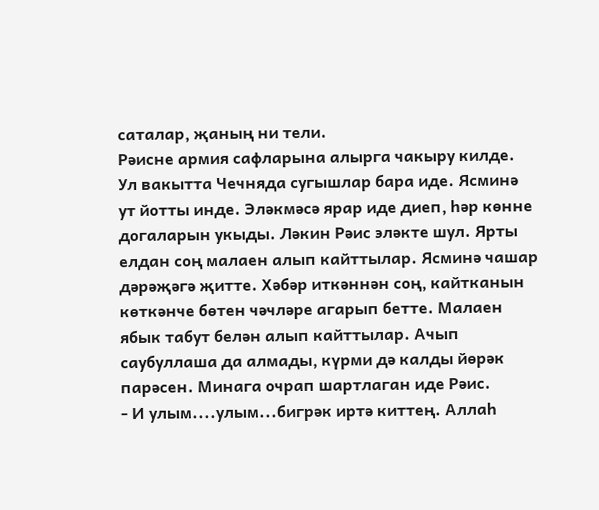саталар, җаның ни тели.
Рәисне армия сафларына алырга чакыру килде. Ул вакытта Чечняда сугышлар бара иде. Ясминә ут йотты инде. Эләкмәсә ярар иде диеп, һәр көнне догаларын укыды. Ләкин Рәис эләкте шул. Ярты елдан соң малаен алып кайттылар. Ясминә чашар дәрәҗәгә җитте. Хәбәр иткәннән соң, кайтканын көткәнче бөтен чәчләре агарып бетте. Малаен ябык табут белән алып кайттылар. Ачып саубуллаша да алмады, күрми дә калды йөрәк парәсен. Минага очрап шартлаган иде Рәис.
- И улым....улым...бигрәк иртә киттең. Аллаһ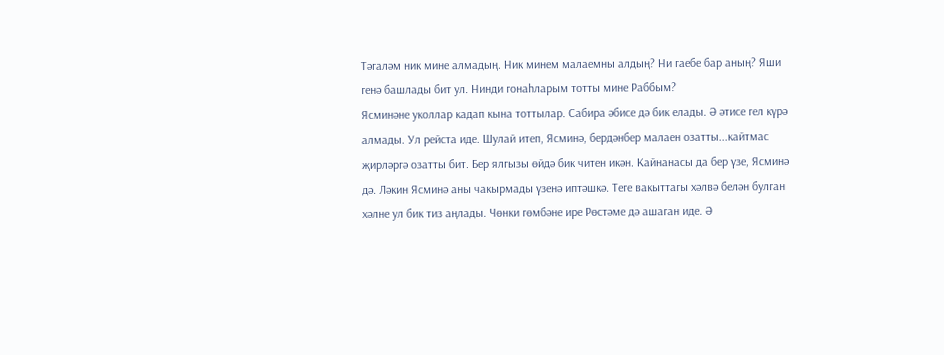Тәгаләм ник мине алмадың. Ник минем малаемны алдың? Ни гаебе бар аның? Яши генә башлады бит ул. Нинди гонаһларым тотты мине Раббым?
Ясминәне уколлар кадап кына тоттылар. Сабира әбисе дә бик елады. Ә әтисе гел күрә алмады. Ул рейста иде. Шулай итеп, Ясминә, бердәнбер малаен озатты...кайтмас җирләргә озатты бит. Бер ялгызы өйдә бик читен икән. Кайнанасы да бер үзе, Ясминә дә. Ләкин Ясминә аны чакырмады үзенә иптәшкә. Теге вакыттагы хәлвә белән булган хәлне ул бик тиз аңлады. Чөнки гөмбәне ире Рөстәме дә ашаган иде. Ә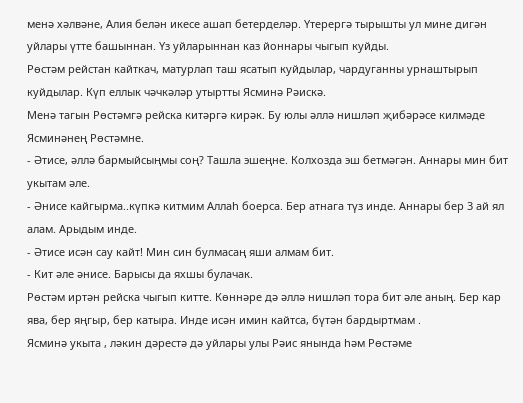менә хәлвәне, Алия белән икесе ашап бетерделәр. Үтерергә тырышты ул мине дигән уйлары үтте башыннан. Үз уйларыннан каз йоннары чыгып куйды.
Рөстәм рейстан кайткач, матурлап таш ясатып куйдылар, чардуганны урнаштырып куйдылар. Күп еллык чәчкәләр утыртты Ясминә Рәискә.
Менә тагын Рөстәмгә рейска китәргә кирәк. Бу юлы әллә нишләп җибәрәсе килмәде Ясминәнең Рөстәмне.
- Әтисе, әллә бармыйсыңмы соң? Ташла эшеңне. Колхозда эш бетмәгән. Аннары мин бит укытам әле.
- Әнисе кайгырма..күпкә китмим Аллаһ боерса. Бер атнага түз инде. Аннары бер 3 ай ял алам. Арыдым инде.
- Әтисе исән сау кайт! Мин син булмасаң яши алмам бит.
- Кит әле әнисе. Барысы да яхшы булачак.
Рөстәм иртән рейска чыгып китте. Көннәре дә әллә нишләп тора бит әле аның. Бер кар ява, бер яңгыр, бер катыра. Инде исән имин кайтса, бүтән бардыртмам .
Ясминә укыта , ләкин дәрестә дә уйлары улы Рәис янында һәм Рөстәме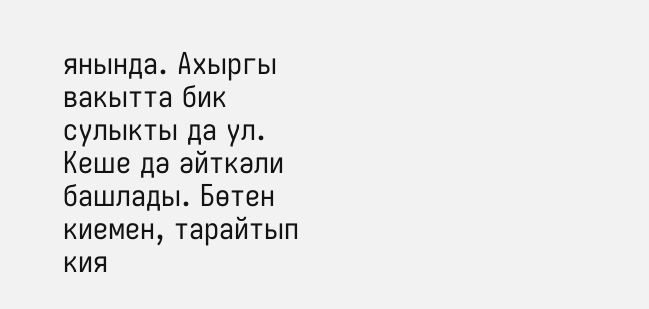янында. Ахыргы вакытта бик сулыкты да ул. Кеше дә әйткәли башлады. Бөтен киемен, тарайтып кия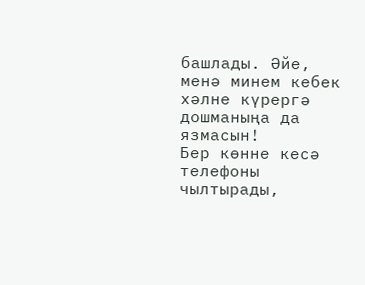башлады. Әйе, менә минем кебек хәлне күрергә дошманыңа да язмасын!
Бер көнне кесә телефоны чылтырады,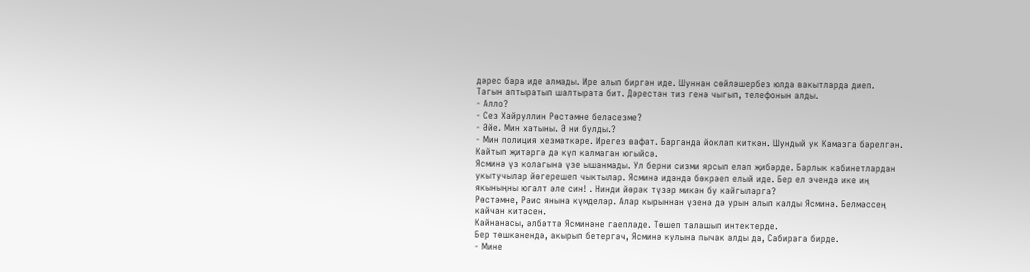дәрес бара иде алмады. Ире алып биргән иде. Шуннан сөйләшербез юлда вакытларда диеп.
Тагын аптыратып шалтырата бит. Дәрестән тиз генә чыгып, телефонын алды.
- Алло?
- Сез Хайруллин Рөстәмне беләсезме?
- Әйе. Мин хатыны. Ә ни булды.?
- Мин полиция хезмәткәре. Ирегез вафат. Барганда йоклап киткән. Шундый ук Камазга бәрелгән. Кайтып җитәргә дә күп калмаган югыйсә.
Ясминә үз колагына үзе ышанмады. Ул берни сизми ярсып елап җибәрде. Барлык кабинетлардан укытучылар йөгерешеп чыктылар. Ясминә идәндә бөкрәеп елый иде. Бер ел эчендә ике иң якыныңны югалт әле син! . Нинди йөрәк түзәр микән бу кайгыларга?
Рөстәмне, Рәис янына күмделәр. Алар кырыннан үзенә дә урын алып калды Ясминә. Белмәссең кайчан китәсен.
Кайнанасы, әлбәттә Ясминәне гаепләде. Төшеп талашып интектерде.
Бер төшкәнендә, акырып бетергәч, Ясминә кулына пычак алды да, Сабирага бирде.
- Мине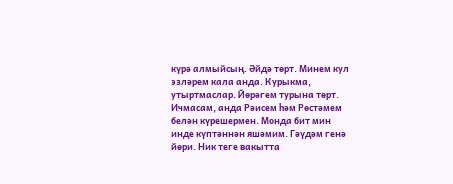күрә алмыйсың. Әйдә төрт. Минем кул эзләрем кала анда. Курыкма, утыртмаслар. Йөрәгем турына төрт. Ичмасам, анда Рәисем һәм Рөстәмем белән күрешермен. Монда бит мин инде күптәннән яшәмим. Гәүдәм генә йөри. Ник теге вакытта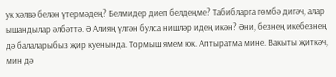ук хәлвә белән үтермәдең? Белмидер диеп белдеңме? Табибларга гөмбә дигәч, алар ышандылар әлбәттә. Ә Алияң үлгән булса нишләр идең икән? Әни, безнең икебезнең дә балаларыбыз җир куенында. Тормыш ямем юк. Аптыратма мине. Вакыты җиткәч, мин дә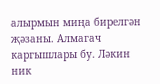алырмын миңа бирелгән җәзаны. Алмагач каргышлары бу. Ләкин ник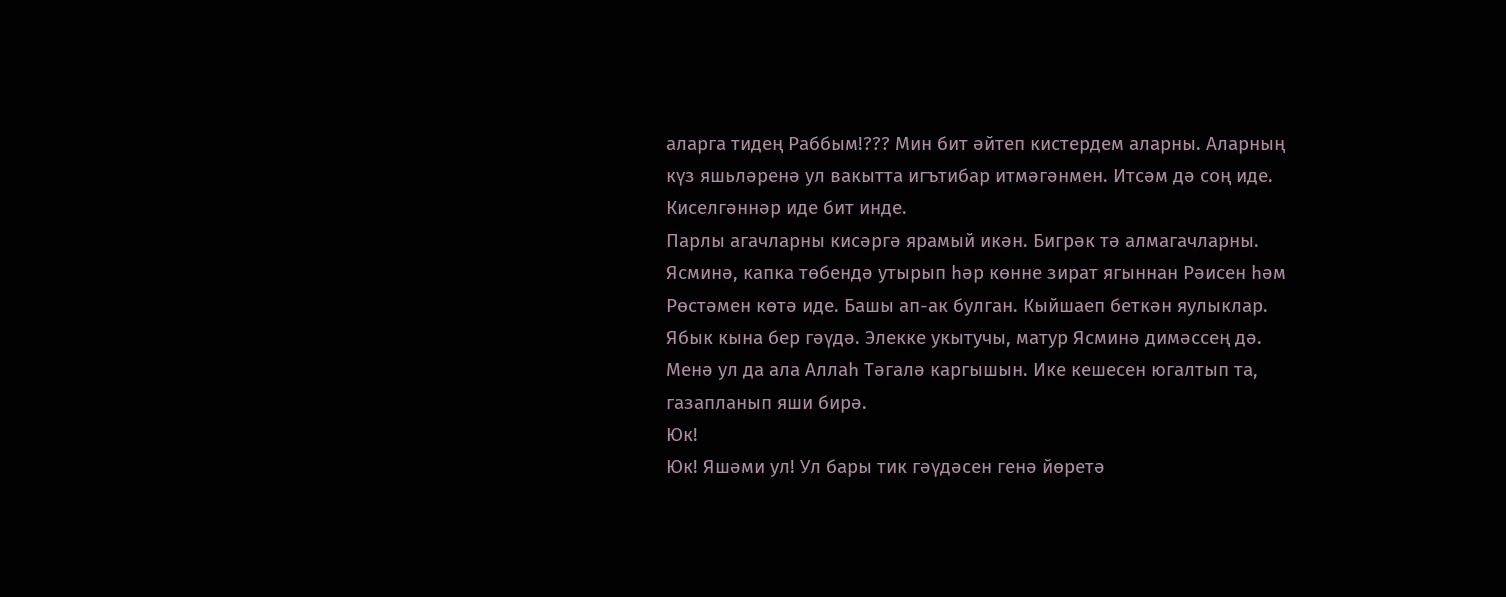аларга тидең Раббым!??? Мин бит әйтеп кистердем аларны. Аларның күз яшьләренә ул вакытта игътибар итмәгәнмен. Итсәм дә соң иде. Киселгәннәр иде бит инде.
Парлы агачларны кисәргә ярамый икән. Бигрәк тә алмагачларны.
Ясминә, капка төбендә утырып һәр көнне зират ягыннан Рәисен һәм Рөстәмен көтә иде. Башы ап-ак булган. Кыйшаеп беткән яулыклар. Ябык кына бер гәүдә. Элекке укытучы, матур Ясминә димәссең дә. Менә ул да ала Аллаһ Тәгалә каргышын. Ике кешесен югалтып та, газапланып яши бирә.
Юк!
Юк! Яшәми ул! Ул бары тик гәүдәсен генә йөретә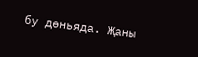бу дөньяда. Җаны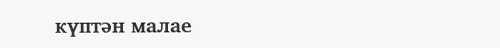күптән малае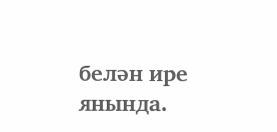белән ире янында.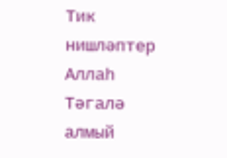Тик нишләптер Аллаһ Тәгалә алмый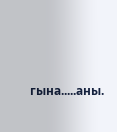гына.....аны.